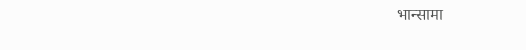भान्सामा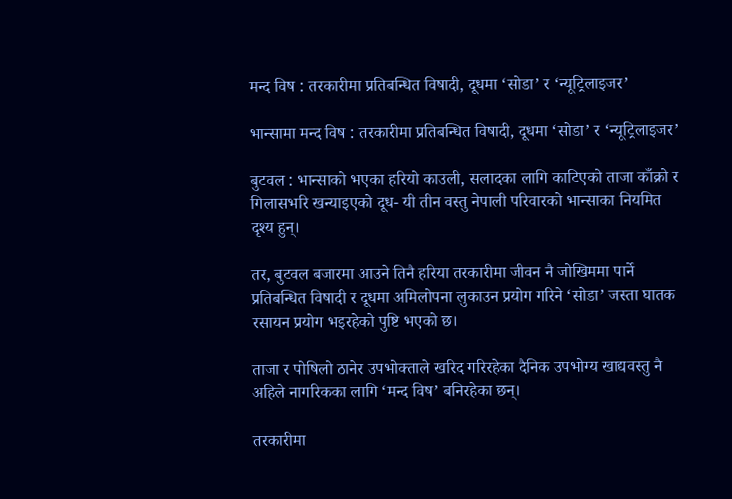मन्द विष : तरकारीमा प्रतिबन्धित विषादी, दूधमा ‘सोडा’ र ‘न्यूट्रिलाइजर’

भान्सामा मन्द विष : तरकारीमा प्रतिबन्धित विषादी, दूधमा ‘सोडा’ र ‘न्यूट्रिलाइजर’

बुटवल : भान्साको भएका हरियो काउली, सलादका लागि काटिएको ताजा काँक्रो र गिलासभरि खन्याइएको दूध- यी तीन वस्तु नेपाली परिवारको भान्साका नियमित दृश्य हुन्।

तर, बुटवल बजारमा आउने तिनै हरिया तरकारीमा जीवन नै जोखिममा पार्ने प्रतिबन्धित विषादी र दूधमा अमिलोपना लुकाउन प्रयोग गरिने ‘सोडा’ जस्ता घातक रसायन प्रयोग भइरहेको पुष्टि भएको छ।

ताजा र पोषिलो ठानेर उपभोक्ताले खरिद गरिरहेका दैनिक उपभोग्य खाद्यवस्तु नै अहिले नागरिकका लागि ‘मन्द विष’ बनिरहेका छन्।

तरकारीमा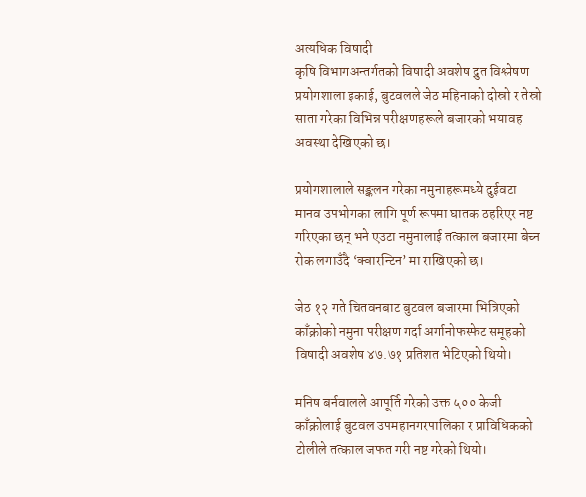अत्यधिक विषादी
कृषि विभागअन्तर्गतको विषादी अवशेष द्रुत विश्लेषण प्रयोगशाला इकाई, बुटवलले जेठ महिनाको दोस्रो र तेस्रो साता गरेका विभिन्न परीक्षणहरूले बजारको भयावह अवस्था देखिएको छ।

प्रयोगशालाले सङ्कलन गरेका नमुनाहरूमध्ये दुईवटा मानव उपभोगका लागि पूर्ण रूपमा घातक ठहरिएर नष्ट गरिएका छन् भने एउटा नमुनालाई तत्काल बजारमा बेच्न रोक लगाउँदै ‘क्वारन्टिन’ मा राखिएको छ।

जेठ १२ गते चितवनबाट बुटवल बजारमा भित्रिएको काँक्रोको नमुना परीक्षण गर्दा अर्गानोफस्फेट समूहको विषादी अवशेष ४७.७१ प्रतिशत भेटिएको थियो।

मनिष बर्नवालले आपूर्ति गरेको उक्त ५०० केजी काँक्रोलाई बुटवल उपमहानगरपालिका र प्राविधिकको टोलीले तत्काल जफत गरी नष्ट गरेको थियो।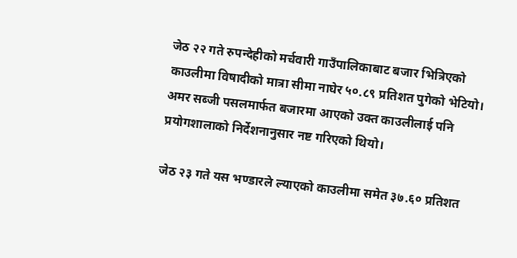जेठ २२ गते रुपन्देहीको मर्चवारी गाउँपालिकाबाट बजार भित्रिएको काउलीमा विषादीको मात्रा सीमा नाघेर ५०.८९ प्रतिशत पुगेको भेटियो। अमर सब्जी पसलमार्फत बजारमा आएको उक्त काउलीलाई पनि प्रयोगशालाको निर्देशनानुसार नष्ट गरिएको थियो।

जेठ २३ गते यस भण्डारले ल्याएको काउलीमा समेत ३७.६० प्रतिशत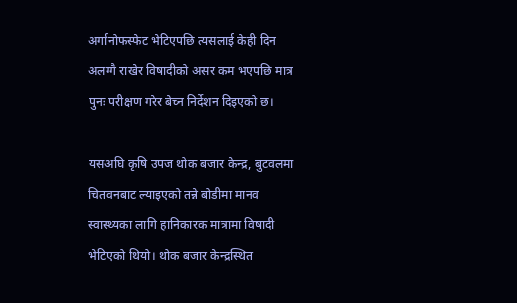अर्गानोफस्फेट भेटिएपछि त्यसलाई केही दिन अलग्गै राखेर विषादीको असर कम भएपछि मात्र पुनः परीक्षण गरेर बेच्न निर्देशन दिइएको छ।

यसअघि कृषि उपज थोक बजार केन्द्र, बुटवलमा चितवनबाट ल्याइएको तन्ने बोडीमा मानव स्वास्थ्यका लागि हानिकारक मात्रामा विषादी भेटिएको थियो। थोक बजार केन्द्रस्थित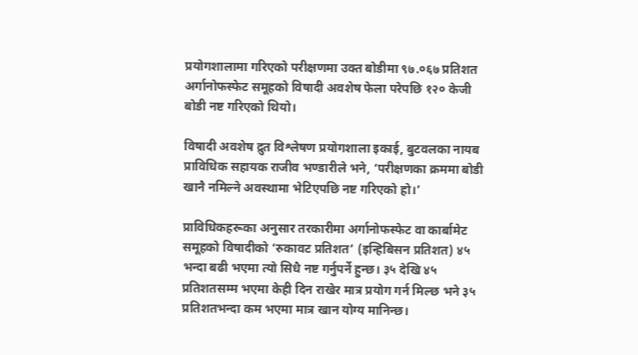प्रयोगशालामा गरिएको परीक्षणमा उक्त बोडीमा ९७.०६७ प्रतिशत अर्गानोफस्फेट समूहको विषादी अवशेष फेला परेपछि १२० केजी बोडी नष्ट गरिएको थियो।

विषादी अवशेष द्रुत विश्लेषण प्रयोगशाला इकाई, बुटवलका नायब प्राविधिक सहायक राजीव भण्डारीले भने, ‘परीक्षणका क्रममा बोडी खानै नमिल्ने अवस्थामा भेटिएपछि नष्ट गरिएको हो।’

प्राविधिकहरूका अनुसार तरकारीमा अर्गानोफस्फेट वा कार्बामेट समूहको विषादीको ‘रुकावट प्रतिशत’ (इन्हिबिसन प्रतिशत) ४५ भन्दा बढी भएमा त्यो सिधै नष्ट गर्नुपर्ने हुन्छ। ३५ देखि ४५ प्रतिशतसम्म भएमा केही दिन राखेर मात्र प्रयोग गर्न मिल्छ भने ३५ प्रतिशतभन्दा कम भएमा मात्र खान योग्य मानिन्छ।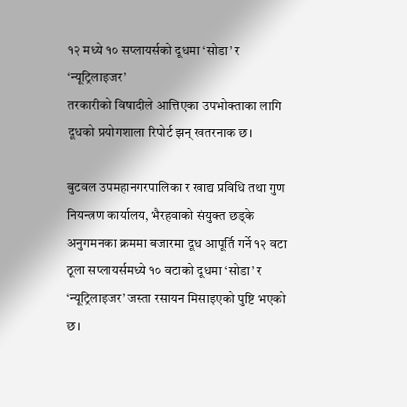१२ मध्ये १० सप्लायर्सको दूधमा ‘सोडा’ र ‘न्यूट्रिलाइजर’
तरकारीको विषादीले आत्तिएका उपभोक्ताका लागि दूधको प्रयोगशाला रिपोर्ट झन् खतरनाक छ।

बुटवल उपमहानगरपालिका र खाद्य प्रविधि तथा गुण नियन्त्रण कार्यालय, भैरहवाको संयुक्त छड्के अनुगमनका क्रममा बजारमा दूध आपूर्ति गर्ने १२ वटा ठूला सप्लायर्समध्ये १० वटाको दूधमा ‘सोडा’ र ‘न्यूट्रिलाइजर’ जस्ता रसायन मिसाइएको पुष्टि भएको छ।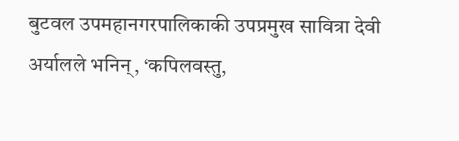बुटवल उपमहानगरपालिकाकी उपप्रमुख सावित्रा देवी अर्यालले भनिन्, ‘कपिलवस्तु,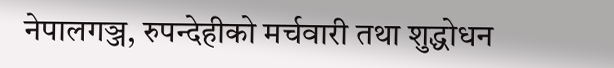नेपालगञ्ज, रुपन्देहीको मर्चवारी तथा शुद्धोधन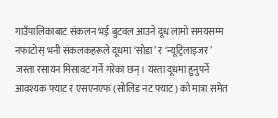गाउँपालिकाबाट संकलन भई बुटवल आउने दूध लामो समयसम्म नफाटोस् भनी संकलकहरूले दूधमा ‘सोडा’ र ‘न्यूट्रिलाइजर’ जस्ता रसायन मिसावट गर्ने गरेका छन्। यस्ता दूधमा हुनुपर्ने आवश्यक फ्याट र एसएनएफ (सोलिड नट फ्याट) को मात्रा समेत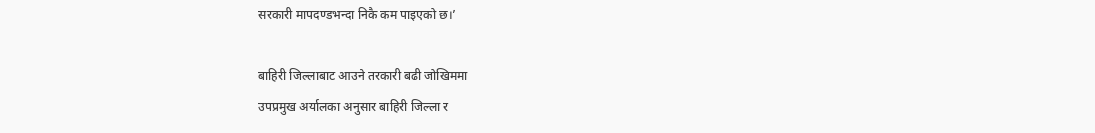सरकारी मापदण्डभन्दा निकै कम पाइएको छ।’

बाहिरी जिल्लाबाट आउने तरकारी बढी जोखिममा
उपप्रमुख अर्यालका अनुसार बाहिरी जिल्ला र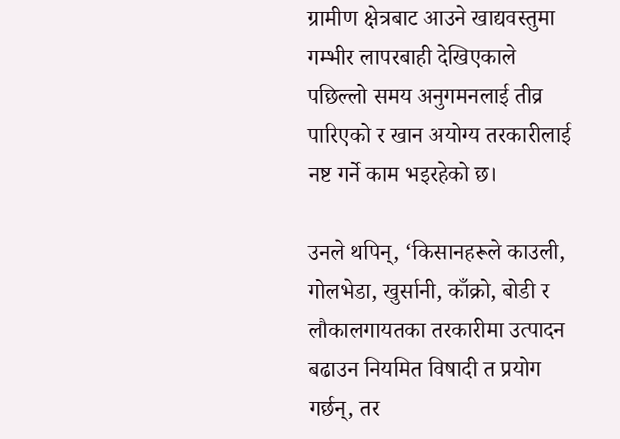ग्रामीण क्षेत्रबाट आउने खाद्यवस्तुमा गम्भीर लापरबाही देखिएकाले पछिल्लो समय अनुगमनलाई तीव्र पारिएको र खान अयोग्य तरकारीलाई नष्ट गर्ने काम भइरहेको छ।

उनले थपिन्, ‘किसानहरूले काउली, गोलभेडा, खुर्सानी, काँक्रो, बोडी र लौकालगायतका तरकारीमा उत्पादन बढाउन नियमित विषादी त प्रयोग गर्छन्, तर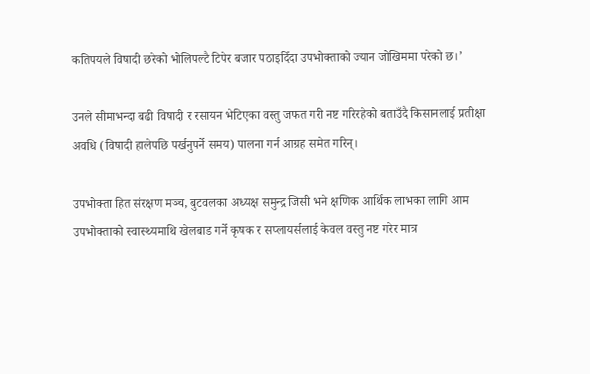कतिपयले विषादी छरेको भोलिपल्टै टिपेर बजार पठाइदिँदा उपभोक्ताको ज्यान जोखिममा परेको छ।’

उनले सीमाभन्दा बढी विषादी र रसायन भेटिएका वस्तु जफत गरी नष्ट गरिरहेको बताउँदै किसानलाई प्रतीक्षा अवधि (विषादी हालेपछि पर्खनुपर्ने समय) पालना गर्न आग्रह समेत गरिन्।

उपभोक्ता हित संरक्षण मञ्च, बुटवलका अध्यक्ष समुन्द्र जिसी भने क्षणिक आर्थिक लाभका लागि आम उपभोक्ताको स्वास्थ्यमाथि खेलबाड गर्ने कृषक र सप्लायर्सलाई केवल वस्तु नष्ट गरेर मात्र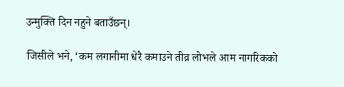उन्मुक्ति दिन नहुने बताउँछन्।

जिसीले भने, ‘कम लगानीमा धेरै कमाउने तीव्र लोभले आम नागरिकको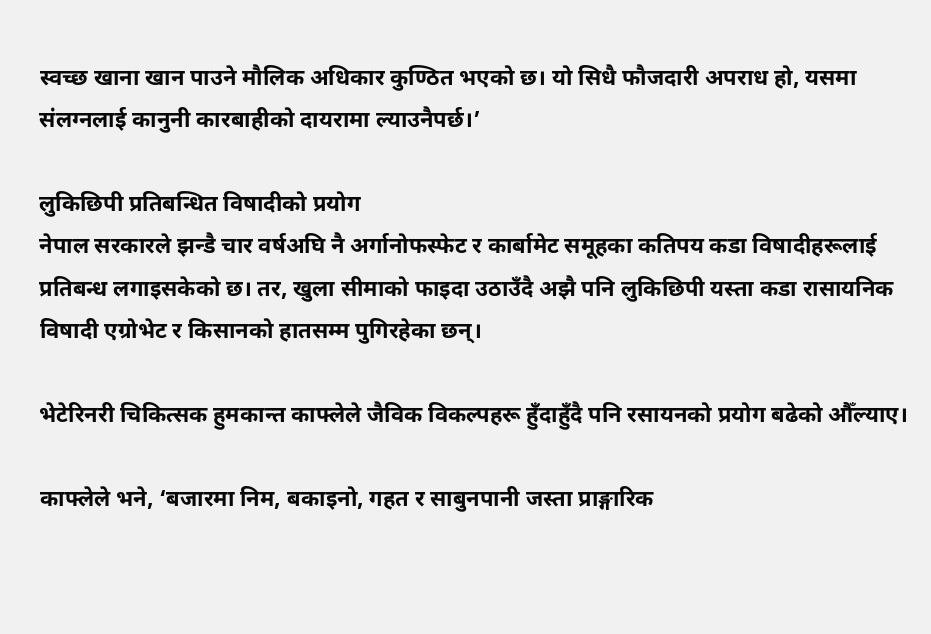स्वच्छ खाना खान पाउने मौलिक अधिकार कुण्ठित भएको छ। यो सिधै फौजदारी अपराध हो, यसमा संलग्नलाई कानुनी कारबाहीको दायरामा ल्याउनैपर्छ।’

लुकिछिपी प्रतिबन्धित विषादीको प्रयोग
नेपाल सरकारले झन्डै चार वर्षअघि नै अर्गानोफस्फेट र कार्बामेट समूहका कतिपय कडा विषादीहरूलाई प्रतिबन्ध लगाइसकेको छ। तर, खुला सीमाको फाइदा उठाउँदै अझै पनि लुकिछिपी यस्ता कडा रासायनिक विषादी एग्रोभेट र किसानको हातसम्म पुगिरहेका छन्।

भेटेरिनरी चिकित्सक हुमकान्त काफ्लेले जैविक विकल्पहरू हुँदाहुँदै पनि रसायनको प्रयोग बढेको औँल्याए।

काफ्लेले भने, ‘बजारमा निम, बकाइनो, गहत र साबुनपानी जस्ता प्राङ्गारिक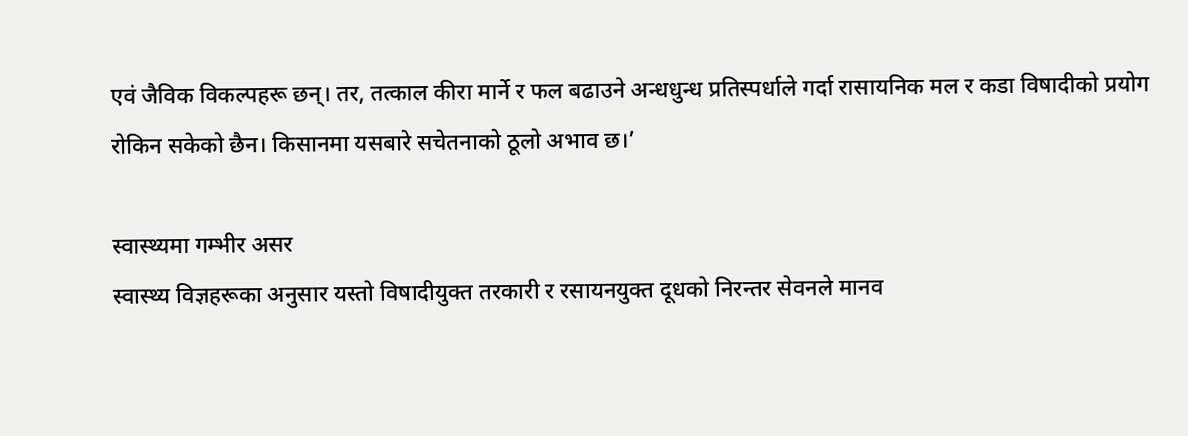एवं जैविक विकल्पहरू छन्। तर, तत्काल कीरा मार्ने र फल बढाउने अन्धधुन्ध प्रतिस्पर्धाले गर्दा रासायनिक मल र कडा विषादीको प्रयोग रोकिन सकेको छैन। किसानमा यसबारे सचेतनाको ठूलो अभाव छ।’

स्वास्थ्यमा गम्भीर असर
स्वास्थ्य विज्ञहरूका अनुसार यस्तो विषादीयुक्त तरकारी र रसायनयुक्त दूधको निरन्तर सेवनले मानव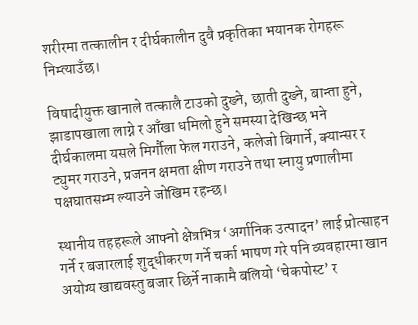शरीरमा तत्कालीन र दीर्घकालीन दुवै प्रकृतिका भयानक रोगहरू निम्त्याउँछ।

विषादीयुक्त खानाले तत्कालै टाउको दुख्ने, छाती दुख्ने, बान्ता हुने, झाडापखाला लाग्ने र आँखा धमिलो हुने समस्या देखिन्छ भने दीर्घकालमा यसले मिर्गौला फेल गराउने, कलेजो बिगार्ने, क्यान्सर र ट्युमर गराउने, प्रजनन क्षमता क्षीण गराउने तथा स्नायु प्रणालीमा पक्षघातसम्म ल्याउने जोखिम रहन्छ।

स्थानीय तहहरूले आफ्नो क्षेत्रभित्र ‘अर्गानिक उत्पादन’ लाई प्रोत्साहन गर्ने र बजारलाई शुद्धीकरण गर्ने चर्का भाषण गरे पनि व्यवहारमा खान अयोग्य खाद्यवस्तु बजार छिर्ने नाकामै बलियो ‘चेकपोस्ट’ र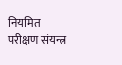नियमित परीक्षण संयन्त्र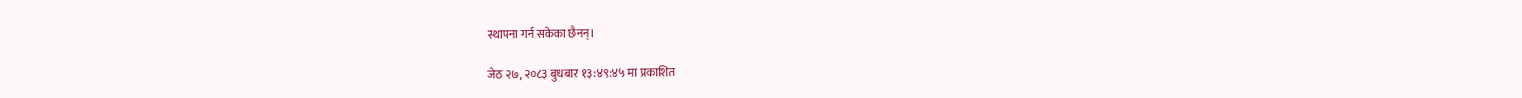स्थापना गर्न सकेका छैनन्।

जेठ २७, २०८३ बुधबार १३:४९:४५ मा प्रकाशित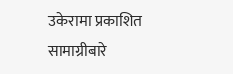उकेरामा प्रकाशित सामाग्रीबारे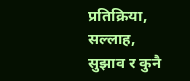प्रतिक्रिया, सल्लाह, सुझाव र कुनै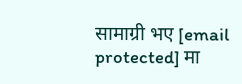सामाग्री भए [email protected] मा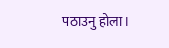पठाउनु होला।